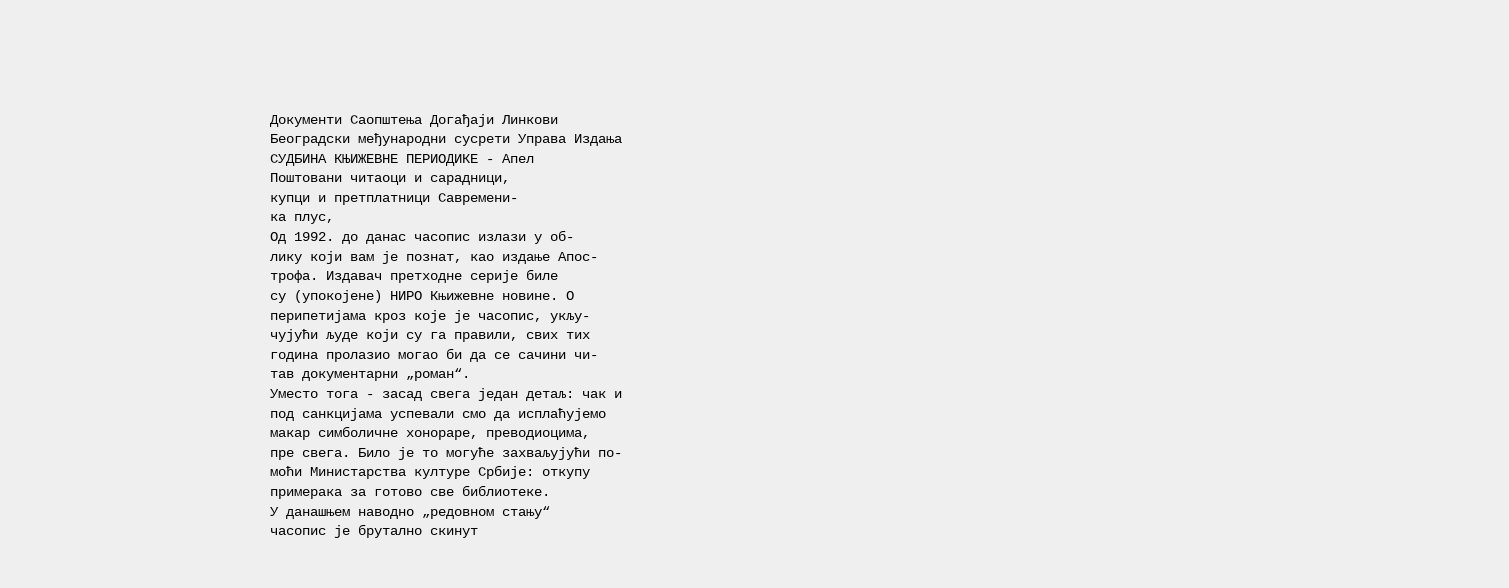Документи Саопштења Догађаји Линкови
Београдски међународни сусрети Управа Издања
СУДБИНА КЊИЖЕВНЕ ПЕРИОДИКЕ - Апел
Поштовани читаоци и сарадници,
купци и претплатници Савремени-
ка плус,
Од 1992. до данас часопис излази у об-
лику који вам је познат, као издање Апос-
трофа. Издавач претходне серије биле
су (упокојене) НИРО Књижевне новине. О
перипетијама кроз које је часопис, укљу-
чујући људе који су га правили, свих тих
година пролазио могао би да се сачини чи-
тав документарни „роман“.
Уместо тога - засад свега један детаљ: чак и
под санкцијама успевали смо да исплаћујемо
макар симболичне хонораре, преводиоцима,
пре свега. Било је то могуће захваљујући по-
моћи Министарства културе Србије: откупу
примерака за готово све библиотеке.
У данашњем наводно „редовном стању“
часопис је брутално скинут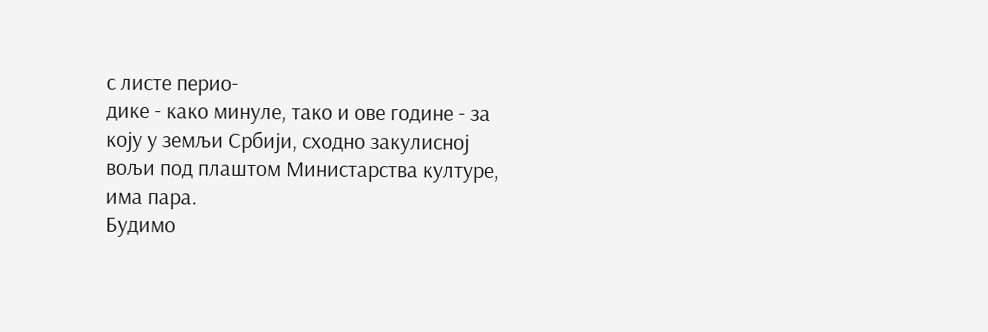с листе перио-
дике - како минуле, тако и ове године - за
коју у земљи Србији, сходно закулисној
вољи под плаштом Министарства културе,
има пара.
Будимо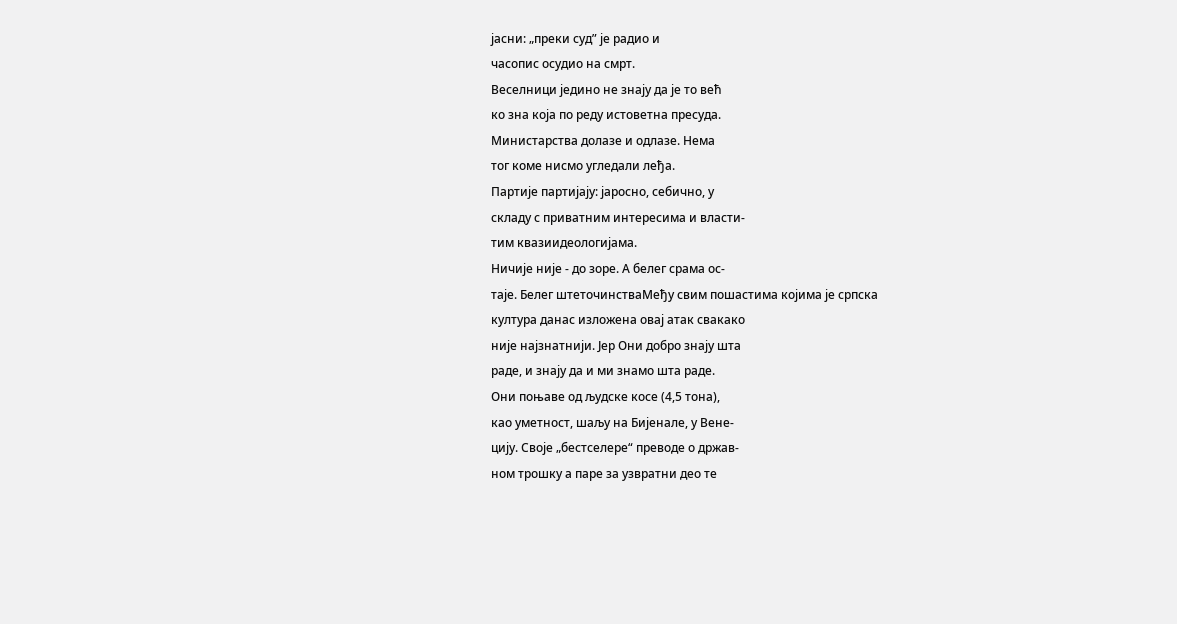јасни: „преки суд” је радио и
часопис осудио на смрт.
Веселници једино не знају да је то већ
ко зна која по реду истоветна пресуда.
Министарства долазе и одлазе. Нема
тог коме нисмо угледали леђа.
Партије партијају: јаросно, себично, у
складу с приватним интересима и власти-
тим квазиидеологијама.
Ничије није - до зоре. А белег срама ос-
таје. Белег штеточинстваМеђу свим пошастима којима је српска
култура данас изложена овај атак свакако
није најзнатнији. Јер Они добро знају шта
раде, и знају да и ми знамо шта раде.
Они поњаве од људске косе (4,5 тона),
као уметност, шаљу на Бијенале, у Вене-
цију. Своје „бестселере“ преводе о држав-
ном трошку а паре за узвратни део те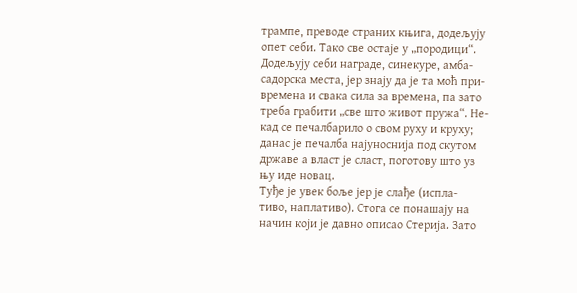трампе, преводе страних књига, додељују
опет себи. Тако све остаје у „породици“.
Додељују себи награде, синекуре, амба-
садорска места, јер знају да је та моћ при-
времена и свака сила за времена, па зато
треба грабити „све што живот пружа“. Не-
кад се печалбарило о свом руху и круху;
данас је печалба најуноснија под скутом
државе а власт је сласт, поготову што уз
њу иде новац.
Туђе је увек боље јер је слађе (испла-
тиво, наплативо). Стога се понашају на
начин који је давно описао Стерија. Зато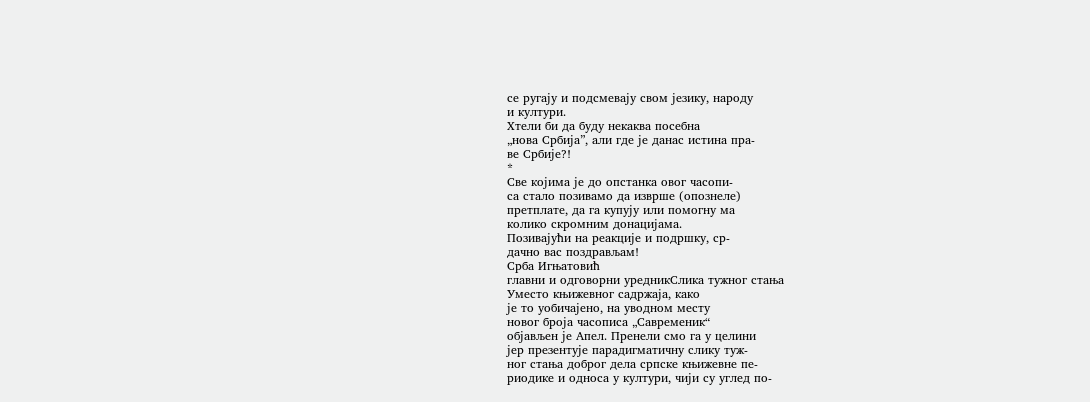се ругају и подсмевају свом језику, народу
и култури.
Хтели би да буду некаква посебна
„нова Србија”, али где је данас истина пра-
ве Србије?!
*
Све којима је до опстанка овог часопи-
са стало позивамо да изврше (опознеле)
претплате, да га купују или помогну ма
колико скромним донацијама.
Позивајући на реакције и подршку, ср-
дачно вас поздрављам!
Срба Игњатовић
главни и одговорни уредникСлика тужног стања
Уместо књижевног садржаја, како
је то уобичајено, на уводном месту
новог броја часописа „Савременик“
објављен је Апел. Пренели смо га у целини
јер презентује парадигматичну слику туж-
ног стања доброг дела српске књижевне пе-
риодике и односа у култури, чији су углед по-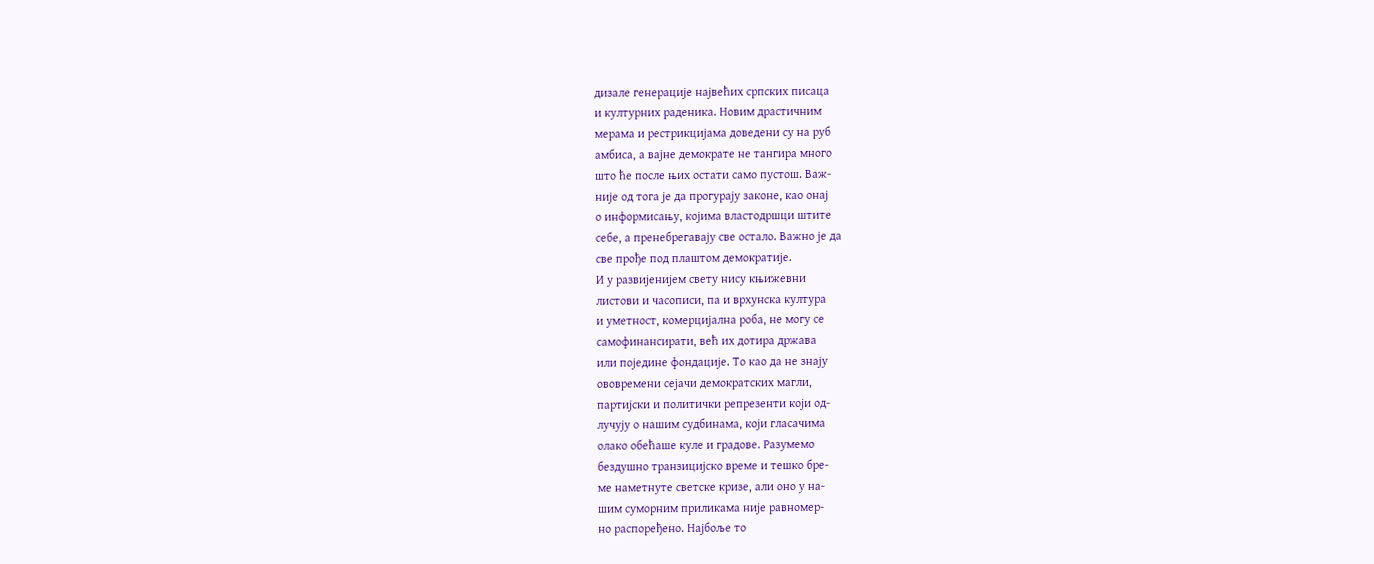дизале генерације највећих српских писаца
и културних раденика. Новим драстичним
мерама и рестрикцијама доведени су на руб
амбиса, а вајне демократе не тангира много
што ће после њих остати само пустош. Важ-
није од тога је да прогурају законе, као онај
о информисању, којима властодршци штите
себе, а пренебрегавају све остало. Важно је да
све прође под плаштом демократије.
И у развијенијем свету нису књижевни
листови и часописи, па и врхунска култура
и уметност, комерцијална роба, не могу се
самофинансирати, већ их дотира држава
или поједине фондације. То као да не знају
ововремени сејачи демократских магли,
партијски и политички репрезенти који од-
лучују о нашим судбинама, који гласачима
олако обећаше куле и градове. Разумемо
бездушно транзицијско време и тешко бре-
ме наметнуте светске кризе, али оно у на-
шим суморним приликама није равномер-
но распоређено. Најбоље то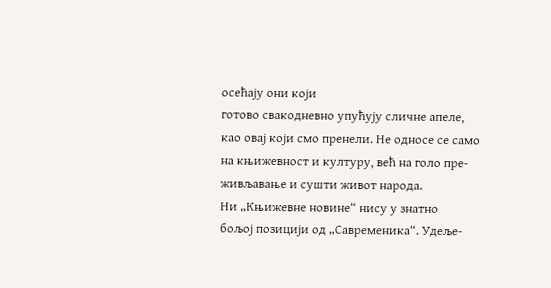осећају они који
готово свакодневно упућују сличне апеле,
као овај који смо пренели. Не односе се само
на књижевност и културу, већ на голо пре-
живљавање и сушти живот народа.
Ни „Књижевне новине“ нису у знатно
бољој позицији од „Савременика“. Удеље-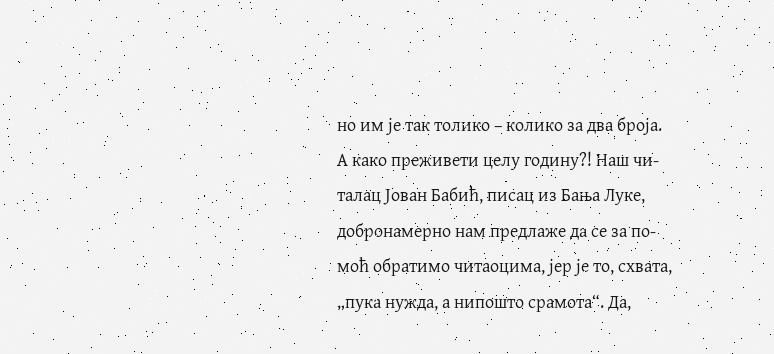но им је так толико – колико за два броја.
А како преживети целу годину?! Наш чи-
талац Јован Бабић, писац из Бања Луке,
добронамерно нам предлаже да се за по-
моћ обратимо читаоцима, јер је то, схвата,
„пука нужда, а нипошто срамота“. Да,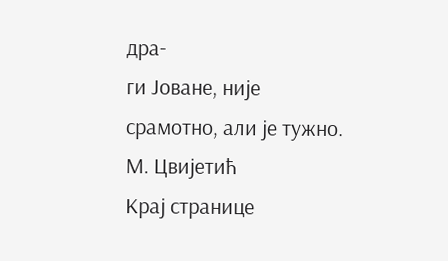дра-
ги Јоване, није срамотно, али је тужно.
М. Цвијетић
Крај странице